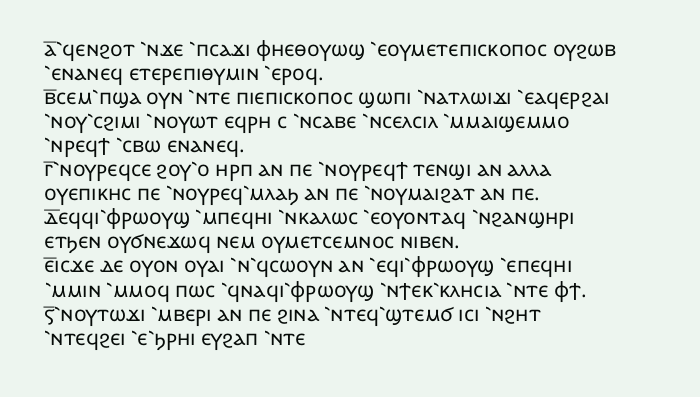ⲁ̅⳿ϥⲉⲛϩⲟⲧ ⳿ⲛϫⲉ ⳿ⲡⲥⲁϫⲓ ⲫⲏⲉⲑⲟⲩⲱϣ ⳿ⲉⲟⲩⲙⲉⲧⲉⲡⲓⲥⲕⲟⲡⲟⲥ ⲟⲩϩⲱⲃ ⳿ⲉⲛⲁⲛⲉϥ ⲉⲧⲉⲣⲉⲡⲓⲑⲩⲙⲓⲛ ⳿ⲉⲣⲟϥ.
ⲃ̅ⲥⲉⲙ⳿ⲡϣⲁ ⲟⲩⲛ ⳿ⲛⲧⲉ ⲡⲓⲉⲡⲓⲥⲕⲟⲡⲟⲥ ϣⲱⲡⲓ ⳿ⲛⲁⲧⲗⲱⲓϫⲓ ⳿ⲉⲁϥⲉⲣϩⲁⲓ ⳿ⲛⲟⲩ⳿ⲥϩⲓⲙⲓ ⳿ⲛⲟⲩⲱⲧ ⲉϥⲣⲏ ⲥ ⳿ⲛⲥⲁⲃⲉ ⳿ⲛⲥⲉⲗⲥⲓⲗ ⳿ⲙⲙⲁⲓϣⲉⲙⲙⲟ ⳿ⲛⲣⲉϥϯ ⳿ⲥⲃⲱ ⲉⲛⲁⲛⲉϥ.
ⲅ̅⳿ⲛⲟⲩⲣⲉϥⲥⲉ ϩⲟⲩ⳿ⲟ ⲏⲣⲡ ⲁⲛ ⲡⲉ ⳿ⲛⲟⲩⲣⲉϥϯ ⲧⲉⲛϣⲓ ⲁⲛ ⲁⲗⲗⲁ ⲟⲩⲉⲡⲓⲕⲏⲥ ⲡⲉ ⳿ⲛⲟⲩⲣⲉϥ⳿ⲙⲗⲁϧ ⲁⲛ ⲡⲉ ⳿ⲛⲟⲩⲙⲁⲓϩⲁⲧ ⲁⲛ ⲡⲉ.
ⲇ̅ⲉϥϥⲓ⳿ⲫⲣⲱⲟⲩϣ ⳿ⲙⲡⲉϥⲏⲓ ⳿ⲛⲕⲁⲗⲱⲥ ⳿ⲉⲟⲩⲟⲛⲧⲁϥ ⳿ⲛϩⲁⲛϣⲏⲣⲓ ⲉⲧϧⲉⲛ ⲟⲩϭⲛⲉϫⲱϥ ⲛⲉⲙ ⲟⲩⲙⲉⲧⲥⲉⲙⲛⲟⲥ ⲛⲓⲃⲉⲛ.
ⲉ̅ⲓⲥϫⲉ ⲇⲉ ⲟⲩⲟⲛ ⲟⲩⲁⲓ ⳿ⲛ⳿ϥⲥⲱⲟⲩⲛ ⲁⲛ ⳿ⲉϥⲓ⳿ⲫⲣⲱⲟⲩϣ ⳿ⲉⲡⲉϥⲏⲓ ⳿ⲙⲙⲓⲛ ⳿ⲙⲙⲟϥ ⲡⲱⲥ ⳿ϥⲛⲁϥⲓ⳿ⲫⲣⲱⲟⲩϣ ⳿ⲛϯⲉⲕ⳿ⲕⲗⲏⲥⲓⲁ ⳿ⲛⲧⲉ ⲫϯ.
ⲋ̅⳿ⲛⲟⲩⲧⲱϫⲓ ⳿ⲙⲃⲉⲣⲓ ⲁⲛ ⲡⲉ ϩⲓⲛⲁ ⳿ⲛⲧⲉϥ⳿ϣⲧⲉⲙϭ ⲓⲥⲓ ⳿ⲛϩⲏⲧ ⳿ⲛⲧⲉϥϩⲉⲓ ⳿ⲉ⳿ϧⲣⲏⲓ ⲉⲩϩⲁⲡ ⳿ⲛⲧⲉ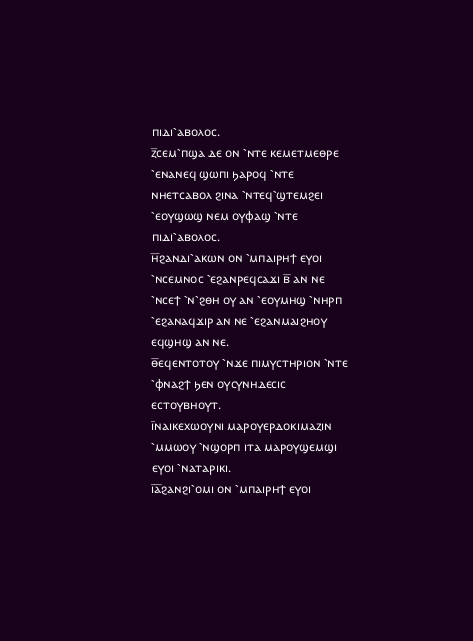ⲡⲓⲇⲓ⳿ⲁⲃⲟⲗⲟⲥ.
ⲍ̅ⲥⲉⲙ⳿ⲡϣⲁ ⲇⲉ ⲟⲛ ⳿ⲛⲧⲉ ⲕⲉⲙⲉⲧⲙⲉⲑⲣⲉ ⳿ⲉⲛⲁⲛⲉϥ ϣⲱⲡⲓ ϧⲁⲣⲟϥ ⳿ⲛⲧⲉ ⲛⲏⲉⲧⲥⲁⲃⲟⲗ ϩⲓⲛⲁ ⳿ⲛⲧⲉϥ⳿ϣⲧⲉⲙϩⲉⲓ ⳿ⲉⲟⲩϣⲱϣ ⲛⲉⲙ ⲟⲩⲫⲁϣ ⳿ⲛⲧⲉ ⲡⲓⲇⲓ⳿ⲁⲃⲟⲗⲟⲥ.
ⲏ̅ϩⲁⲛⲇⲓ⳿ⲁⲕⲱⲛ ⲟⲛ ⳿ⲙⲡⲁⲓⲣⲏϯ ⲉⲩⲟⲓ ⳿ⲛⲥⲉⲙⲛⲟⲥ ⳿ⲉϩⲁⲛⲣⲉϥⲥⲁϫⲓ ⲃ̅ ⲁⲛ ⲛⲉ ⳿ⲛⲥⲉϯ ⳿ⲛ⳿ϩⲑⲏ ⲟⲩ ⲁⲛ ⳿ⲉⲟⲩⲙⲏϣ ⳿ⲛⲏⲣⲡ ⳿ⲉϩⲁⲛⲁϥϫⲓⲣ ⲁⲛ ⲛⲉ ⳿ⲉϩⲁⲛⲙⲁⲓϩⲏⲟⲩ ⲉϥϣⲏϣ ⲁⲛ ⲛⲉ.
ⲑ̅ⲉϥⲉⲛⲧⲟⲧⲟⲩ ⳿ⲛϫⲉ ⲡⲓⲙⲩⲥⲧⲏⲣⲓⲟⲛ ⳿ⲛⲧⲉ ⳿ⲫⲛⲁϩϯ ϧⲉⲛ ⲟⲩⲥⲩⲛⲏⲇⲉⲥⲓⲥ ⲉⲥⲧⲟⲩⲃⲏⲟⲩⲧ.
ⲓ̅ⲛⲁⲓⲕⲉⲭⲱⲟⲩⲛⲓ ⲙⲁⲣⲟⲩⲉⲣⲇⲟⲕⲓⲙⲁⲍⲓⲛ ⳿ⲙⲙⲱⲟⲩ ⳿ⲛϣⲟⲣⲡ ⲓⲧⲁ ⲙⲁⲣⲟⲩϣⲉⲙϣⲓ ⲉⲩⲟⲓ ⳿ⲛⲁⲧⲁⲣⲓⲕⲓ.
ⲓ̅ⲁ̅ϩⲁⲛϩⲓ⳿ⲟⲙⲓ ⲟⲛ ⳿ⲙⲡⲁⲓⲣⲏϯ ⲉⲩⲟⲓ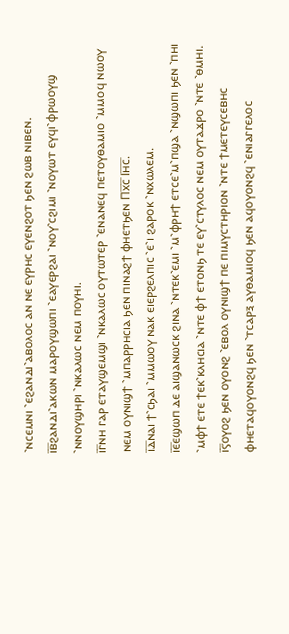⳿ⲛⲥⲉⲙⲛⲓ ⳿ⲉϩⲁⲛⲇⲓ⳿ⲁⲃⲟⲗⲟⲥ ⲁⲛ ⲛⲉ ⲉⲩⲣⲏⲥ ⲉⲩⲉⲛϩⲟⲧ ϧⲉⲛ ϩⲱⲃ ⲛⲓⲃⲉⲛ.
ⲓ̅ⲃ̅ϩⲁⲛⲇⲓ⳿ⲁⲕⲱⲛ ⲙⲁⲣⲟⲩϣⲱⲡⲓ ⳿ⲉⲁⲩⲉⲣϩⲁⲓ ⳿ⲛⲟⲩ⳿ⲥϩⲓⲙⲓ ⳿ⲛⲟⲩⲱⲧ ⲉⲩϥⲓ⳿ⲫⲣⲱⲟⲩϣ ⳿ⲛⲛⲟⲩϣⲏⲣⲓ ⳿ⲛⲕⲁⲗⲱⲥ ⲛⲉⲙ ⲡⲟⲩⲏⲓ.
ⲓ̅ⲅ̅ⲛⲏ ⲅⲁⲣ ⲉⲧⲁⲩϣⲉⲙϣⲓ ⳿ⲛⲕⲁⲗⲱⲥ ⲟⲩⲧⲱⲧⲉⲣ ⳿ⲉⲛⲁⲛⲉϥ ⲡⲉⲧⲟⲩⲑⲁⲙⲓⲟ ⳿ⲙⲙⲟϥ ⲛⲱⲟⲩ ⲛⲉⲙ ⲟⲩⲛⲓϣϯ ⳿ⲙⲡⲁⲣⲣⲏⲥⲓⲁ ϧⲉⲛ ⲡⲓⲛⲁϩϯ ⲫⲏⲉⲧϧⲉⲛ Ⲡⲭ̅ⲥ̅ Ⲓⲏ̅ⲥ̅.
ⲓ̅ⲇ̅ⲛⲁⲓ ϯ⳿ⲥϧⲁⲓ ⳿ⲙⲙⲱⲟⲩ ⲛⲁⲕ ⲉⲓⲉⲣϩⲉⲗⲡⲓⲥ ⳿ⲉ⳿ⲓ ϩⲁⲣⲟⲕ ⳿ⲛⲭⲱⲗⲉⲙ.
ⲓ̅ⲉ̅ⲉϣⲱⲡ ⲇⲉ ⲁⲓϣⲁⲛⲱⲥⲕ ϩⲓⲛⲁ ⳿ⲛⲧⲉⲕ⳿ⲉⲙⲓ ⳿ⲙ⳿ⲫⲣⲏϯ ⲉⲧⲥⲉ⳿ⲙ⳿ⲡϣⲁ ⳿ⲛϣⲱⲡⲓ ϧⲉⲛ ⳿ⲡⲏⲓ ⳿ⲙⲫϯ ⲉⲧⲉ ϯⲉⲕ⳿ⲕⲗⲏⲥⲓⲁ ⳿ⲛⲧⲉ ⲫϯ ⲉⲧⲟⲛϧ ⲧⲉ ⲉⲩ⳿ⲥⲧⲩⲗⲟⲥ ⲛⲉⲙ ⲟⲩⲧⲁϫⲣⲟ ⳿ⲛⲧⲉ ⳿ⲑⲙⲏⲓ.
ⲓ̅ⲋ̅ⲟⲩⲟϩ ϧⲉⲛ ⲟⲩⲟⲛϩ ⳿ⲉⲃⲟⲗ ⲟⲩⲛⲓϣϯ ⲡⲉ ⲡⲓⲙⲩⲥⲧⲏⲣⲓⲟⲛ ⳿ⲛⲧⲉ ϯⲙⲉⲧⲉⲩⲥⲉⲃⲏⲥ ⲫⲏⲉⲧⲁϥⲟⲩⲟⲛϩϥ ϧⲉⲛ ⳿ⲧⲥⲁⲣⲝ ⲁⲩⲑⲁⲙⲓⲟϥ ϧⲉⲛ ⲁϥⲟⲩⲟⲛϩϥ ⳿ⲉⲛⲓⲁⲅⲅⲉⲗⲟⲥ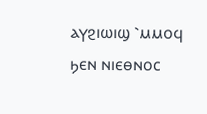ⲁⲩϩⲓⲱⲓϣ ⳿ⲙⲙⲟϥ ϧⲉⲛ ⲛⲓⲉⲑⲛⲟⲥ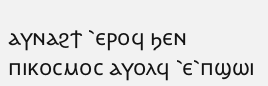ⲁⲩⲛⲁϩϯ ⳿ⲉⲣⲟϥ ϧⲉⲛ ⲡⲓⲕⲟⲥⲙⲟⲥ ⲁⲩⲟⲗϥ ⳿ⲉ⳿ⲡϣⲱⲓ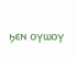ϧⲉⲛ ⲟⲩⲱⲟⲩ